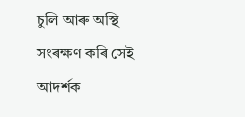চুলি আৰু অস্থি সংৰক্ষণ কৰি সেই আদৰ্শক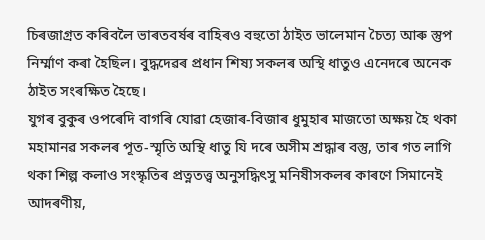চিৰজাগ্ৰত কৰিবলৈ ভাৰতবৰ্ষৰ বাহিৰও বহুতো ঠাইত ভালেমান চৈত্য আৰু স্তুপ নিৰ্ম্মাণ কৰা হৈছিল। বুদ্ধদেৱৰ প্ৰধান শিষ্য সকলৰ অস্থি ধাতুও এনেদৰে অনেক ঠাইত সংৰক্ষিত হৈছে।
যুগৰ বুকুৰ ওপৰেদি বাগৰি যোৱা হেজাৰ-বিজাৰ ধুমুহাৰ মাজতো অক্ষয় হৈ থকা মহামানৱ সকলৰ পূত-স্মৃতি অস্থি ধাতু যি দৰে অসীম শ্ৰদ্ধাৰ বস্তু, তাৰ গত লাগি থকা শিল্প কলাও সংস্কৃতিৰ প্ৰত্নতত্ত্ব অনুসদ্ধিৎসু মনিষীসকলৰ কাৰণে সিমানেই আদৰণীয়,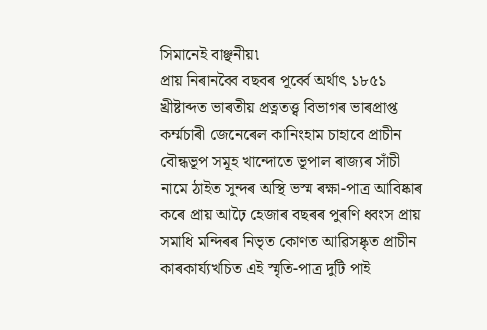সিমানেই বাঞ্ছনীয়৷
প্ৰায় নিৰানব্বৈ বছবৰ পূৰ্ব্বে অৰ্থাৎ ১৮৫১ খ্ৰীষ্টাব্দত ভাৰতীয় প্ৰত্নতত্ত্ব বিভাগৰ ভাৰপ্ৰাপ্ত কৰ্ম্মচাৰী জেনেৰেল কানিংহাম চাহাবে প্ৰাচীন বৌন্ধভূপ সমূহ খান্দোতে ভূপাল ৰাজ্যৰ সাঁচী নামে ঠাইত সুন্দৰ অস্থি ভস্ম ৰক্ষা-পাত্ৰ আবিষ্কাৰ কৰে প্ৰায় আঢ়ৈ হেজাৰ বছৰৰ পুৰণি ধ্বংস প্ৰায় সমাধি মন্দিৰৰ নিভৃত কোণত আৱিসষ্কৃত প্ৰাচীন কাৰকাৰ্য্যখচিত এই স্মৃতি-পাত্ৰ দুটি পাই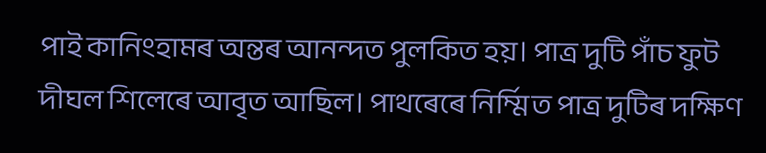পাই কানিংহামৰ অন্তৰ আনন্দত পুলকিত হয়। পাত্ৰ দুটি পাঁচ ফুট দীঘল শিলেৰে আবৃত আছিল। পাথৰেৰে নিৰ্ম্মিত পাত্ৰ দুটিৰ দক্ষিণ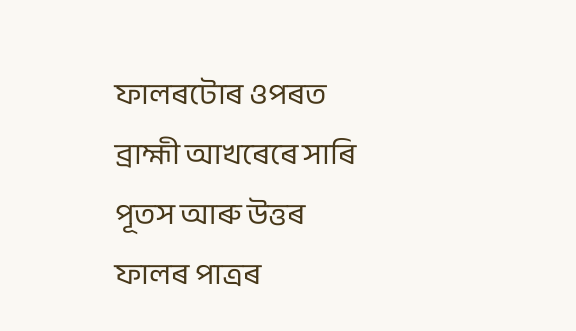ফালৰটোৰ ওপৰত ব্ৰাহ্মী আখৰেৰে সাৰি পূতস আৰু উত্তৰ ফালৰ পাত্ৰৰ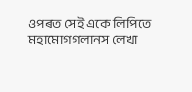ওপৰত সেই একে লিপিতে মহামোগগলানস লেখা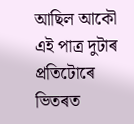আছিল আকৌ এই পাত্ৰ দুটাৰ প্ৰতিটোৰে ভিতৰত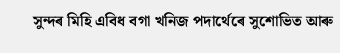সুন্দৰ মিহি এবিধ বগা খনিজ পদাৰ্থেৰে সুশোভিত আৰু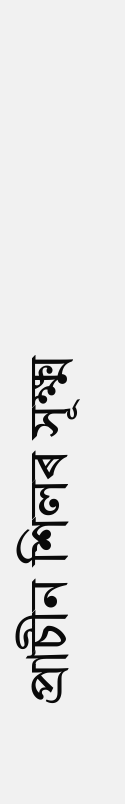প্ৰাচীন শিলৰ সূক্ষ্ম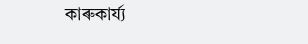কাৰুকাৰ্য্য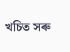খচিত সৰু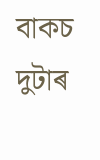বাকচ দুটাৰ